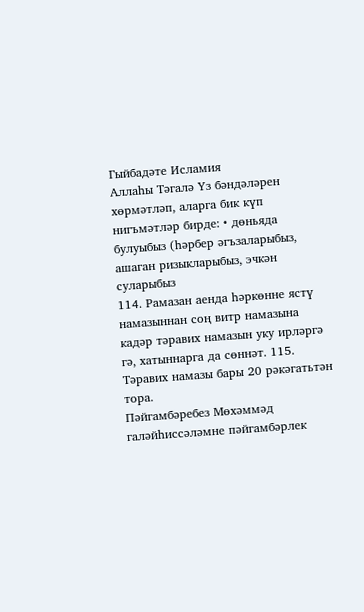Гыйбадәте Исламия
Аллаһы Тәгалә Үз бәндәләрен хөрмәтләп, аларга бик күп нигъмәтләр бирде: • дөньяда булуыбыз (һәрбер әгъзаларыбыз, ашаган ризыкларыбыз, эчкән суларыбыз
114. Рамазан аенда һәркөнне ястү намазыннан соң витр намазына кадәр тәравих намазын уку ирләргә гә, хатыннарга да сөннәт. 115. Тәравих намазы бары 20 рәкәгатьтән тора.
Пәйгамбәребез Мөхәммәд галәйһиссәләмне пәйгамбәрлек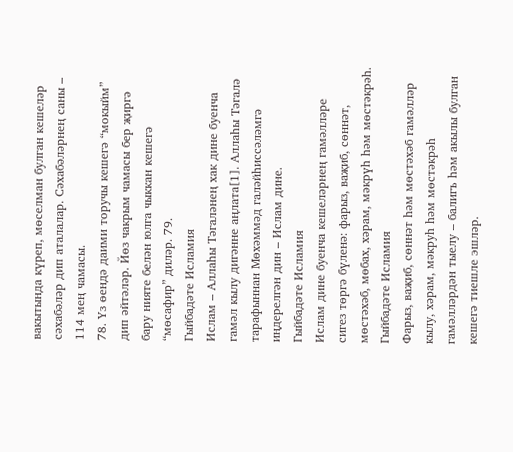вакытында күреп, мөселман булган кешеләр сәхабәләр дип аталалар. Сәхабәләрнең саны – 114 мең чамасы.
78. Үз өендә даими торучы кешегә “мокыйм” дип әйтәләр. Йөз чакрым чамасы бер җиргә бару нияте белән юлга чыккан кешегә “мөсафир” диләр. 79.
Гыйбадәте Исламия
Ислам – Аллаһы Тәгаләнең хак дине буенча гамәл кылу дигәнне аңлата[1]. Аллаһы Тәгалә тарафыннан Мөхәммәд галәйһиссәләмгә иңдерелгән дин – Ислам дине.
Гыйбадәте Исламия
Ислам дине буенча кешеләрнең гамәлләре сигез төргә бүленә: фарыз, ваҗиб, сөннәт, мөстәхәб, мөбах, хәрам, мәкрүһ һәм мөстәкрәһ.
Гыйбадәте Исламия
Фарыз, ваҗиб, сөннәт һәм мөстәхәб гамәлләр кылу, хәрам, мәкруһ һәм мөстәкрәһ гамәлләрдән тыелу – балигъ һәм акылы булган кешегә тиешле эшләр.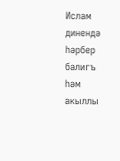Ислам динендә һәрбер балигъ һәм акыллы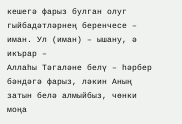кешегә фарыз булган олуг гыйбадәтләрнең беренчесе – иман. Ул (иман) – ышану, ә икърар –
Аллаһы Тәгаләне белү – һәрбер бәндәгә фарыз, ләкин Аның затын белә алмыйбыз, чөнки моңа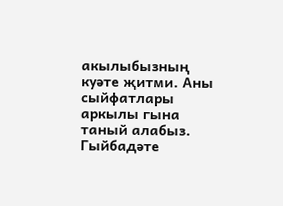акылыбызның куәте җитми. Аны сыйфатлары аркылы гына таный алабыз.
Гыйбадәте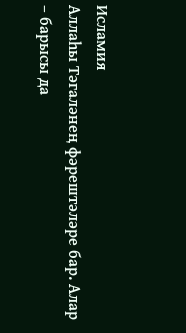Исламия
Аллаһы Тәгаләнең фәрештәләре бар. Алар – барысы да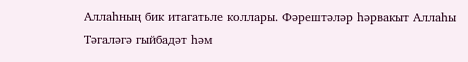Аллаһның бик итагатьле коллары. Фәрештәләр һәрвакыт Аллаһы Тәгаләгә гыйбадәт һәм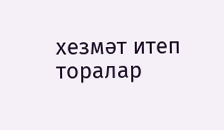хезмәт итеп торалар